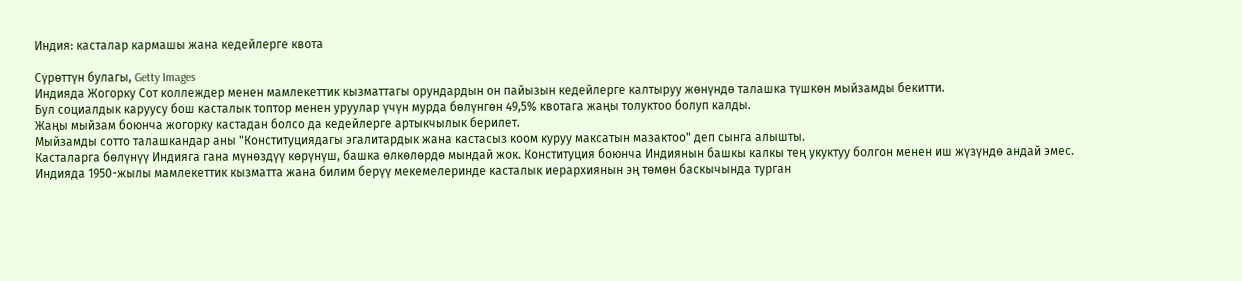Индия: касталар кармашы жана кедейлерге квота

Сүрөттүн булагы, Getty Images
Индияда Жогорку Сот коллеждер менен мамлекеттик кызматтагы орундардын он пайызын кедейлерге калтыруу жөнүндө талашка түшкөн мыйзамды бекитти.
Бул социалдык каруусу бош касталык топтор менен уруулар үчүн мурда бөлүнгөн 49,5% квотага жаңы толуктоо болуп калды.
Жаңы мыйзам боюнча жогорку кастадан болсо да кедейлерге артыкчылык берилет.
Мыйзамды сотто талашкандар аны "Конституциядагы эгалитардык жана кастасыз коом куруу максатын мазактоо" деп сынга алышты.
Касталарга бөлүнүү Индияга гана мүнөздүү көрүнүш, башка өлкөлөрдө мындай жок. Конституция боюнча Индиянын башкы калкы тең укуктуу болгон менен иш жүзүндө андай эмес.
Индияда 1950-жылы мамлекеттик кызматта жана билим берүү мекемелеринде касталык иерархиянын эң төмөн баскычында турган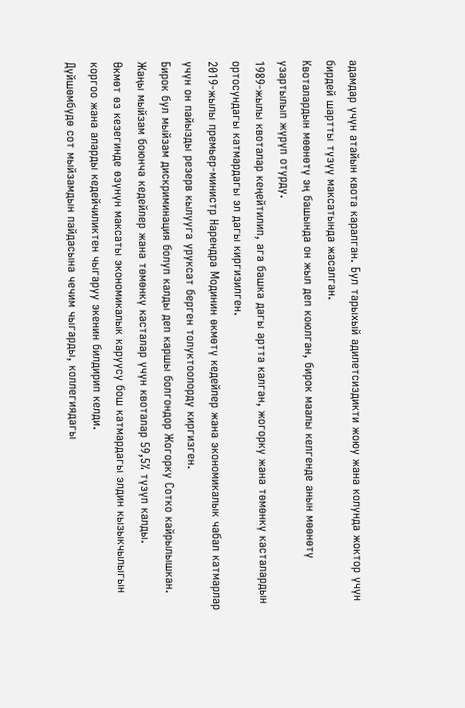адамдар үчүн атайын квота каралган. Бул тарыхый адилетсиздикти жоюу жана колунда жоктор үчүн бирдей шартты түзүү максатында жасалган.
Квоталардын мөөнөтү эң башында он жыл деп коюлган, бирок маалы келгенде анын мөөнөтү узартылып жүрүп отурду.
1989-жылы квоталар кеңейтилип, ага башка дагы артта калган, жогорку жана төмөнкү касталардын ортосундагы катмардагы эл дагы киргизилген.
2019-жылы премьер-министр Нарендра Модинин өкмөтү кедейлер жана экономикалык чабал катмарлар үчүн он пайызды резерв кылууга уруксат берген толуктоолорду киргизген.
Бирок бул мыйзам дискриминация болуп калды деп каршы болгондор Жогорку Сотко кайрылышкан. Жаңы мыйзам боюнча кедейлер жана төмөнкү касталар үчүн квоталар 59,5% түзүп калды.
Өкмөт өз кезегинде өзүнүн максаты экономикалык каруусу бош катмардагы элдин кызыкчылыгын коргоо жана аларды кедейчиликтен чыгаруу экенин билдирип келди.
Дүйшөмбүдө сот мыйзамдын пайдасына чечим чыгарды, коллегиядагы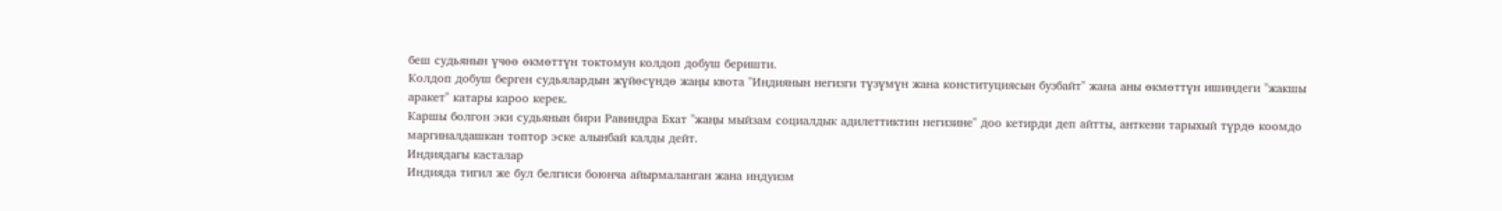беш судьянын үчөө өкмөттүн токтомун колдоп добуш беришти.
Колдоп добуш берген судьялардын жүйөсүндө жаңы квота "Индиянын негизги түзүмүн жана конституциясын бузбайт" жана аны өкмөттүн ишиндеги "жакшы аракет" катары кароо керек.
Каршы болгон эки судьянын бири Равиндра Бхат "жаңы мыйзам социалдык адилеттиктин негизине" доо кетирди деп айтты, анткени тарыхый түрдө коомдо маргиналдашкан топтор эске алынбай калды дейт.
Индиядагы касталар
Индияда тигил же бул белгиси боюнча айырмаланган жана индуизм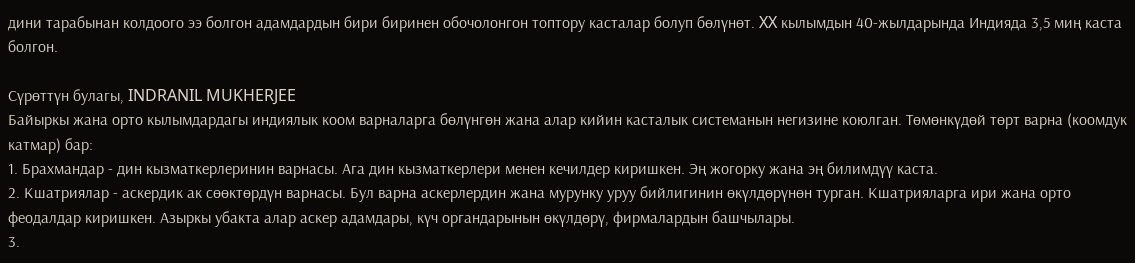дини тарабынан колдоого ээ болгон адамдардын бири биринен обочолонгон топтору касталар болуп бөлүнөт. XX кылымдын 40-жылдарында Индияда 3,5 миң каста болгон.

Сүрөттүн булагы, INDRANIL MUKHERJEE
Байыркы жана орто кылымдардагы индиялык коом варналарга бөлүнгөн жана алар кийин касталык системанын негизине коюлган. Төмөнкүдөй төрт варна (коомдук катмар) бар:
1. Брахмандар - дин кызматкерлеринин варнасы. Ага дин кызматкерлери менен кечилдер киришкен. Эң жогорку жана эң билимдүү каста.
2. Кшатриялар - аскердик ак сөөктөрдүн варнасы. Бул варна аскерлердин жана мурунку уруу бийлигинин өкүлдөрүнөн турган. Кшатрияларга ири жана орто феодалдар киришкен. Азыркы убакта алар аскер адамдары, күч органдарынын өкүлдөрү, фирмалардын башчылары.
3.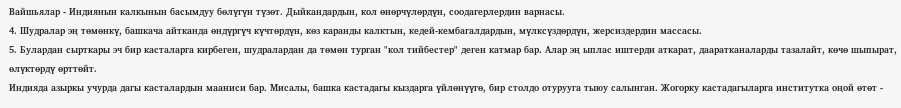Вайшьялар - Индиянын калкынын басымдуу бөлүгүн түзөт. Дыйкандардын, кол өнөрчүлөрдүн, соодагерлердин варнасы.
4. Шудралар эң төмөнкү, башкача айтканда өндүргүч күчтөрдүн, көз каранды калктын, кедей-кембагалдардын, мүлксүздөрдүн, жерсиздердин массасы.
5. Булардан сырткары эч бир касталарга кирбеген, шудралардан да төмөн турган "кол тийбестер" деген катмар бар. Алар эң ыплас иштерди аткарат, дааратканаларды тазалайт, көчө шыпырат, өлүктөрдү өрттөйт.
Индияда азыркы учурда дагы касталардын мааниси бар. Мисалы, башка кастадагы кыздарга үйлөнүүгө, бир столдо отурууга тыюу салынган. Жогорку кастадагыларга институтка оңой өтөт -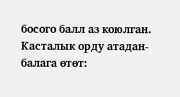босого балл аз коюлган. Касталык орду атадан-балага өтөт: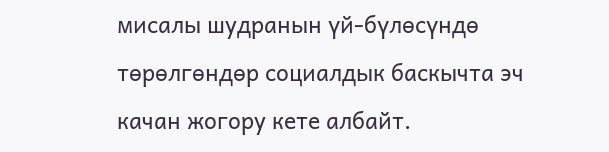мисалы шудранын үй-бүлөсүндө төрөлгөндөр социалдык баскычта эч качан жогору кете албайт.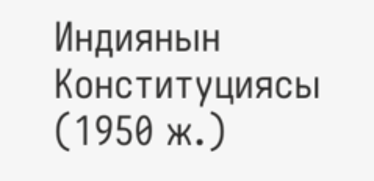Индиянын Конституциясы (1950 ж.)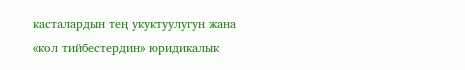касталардын тең укуктуулугун жана «кол тийбестердин» юридикалык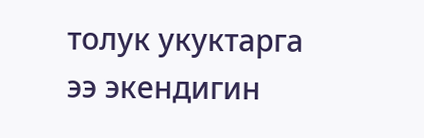толук укуктарга ээ экендигин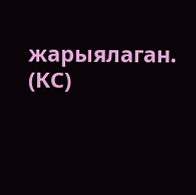жарыялаган. (КС)